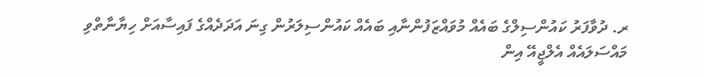ރ. ދުވާފަރު ކައުންސިލްގެ ބައެއް މުވައްޒަފުންނާއި ބައެއް ކައުންސިލަރުން ގިނަ އަދަދެއްގެ ފައިސާއަށް ހިޔާނާތްވި މައްސަލައެއް އެލްޖީއޭ އިން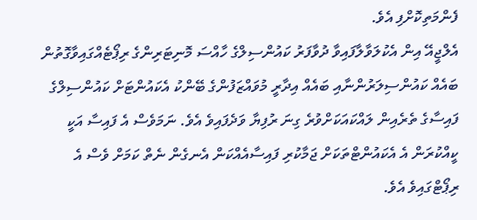ފެންމަތިކޮށްފި އެވެ.
އެލްޖީއޭ އިން އެކުލަވާލާފައިވާ ދުވާފަރު ކައުންސިލްގެ ހާއްސަ މޮނިޓަރިންގެ ރިޕޯޓެއްގައިވާގޮތުން ބައެއް ކައުންސިލަރުންނާއި ބައެއް އިދާރީ މުވައްޒަފުންގެ ބޭންކު އެކައުންޓަށް ކައުންސިލްގެ ފައިސާގެ ތެރެއިން ލައްކައަކަށްވުރެ ގިނަ ރުފިޔާ ވަދެފައިވެ އެވެ. ނަމަވެސް އެ ފައިސާ އަކީ ކީއްކުރަން އެ އެކައުންޓްތަކަށް ޖަމާކުރި ފައިސާއެއްކަން އެނގެން ނެތް ކަމަށް ވެސް އެ ރިޕޯޓްގައިވެ އެވެ.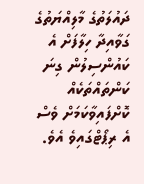ދައުލަތުގެ މާލިއްޔަތުގެ ގަވާއިދާ ހިލާފަށް އެ ކައުންސިލުން ގިނަ ކަންތައްތަކެއް ކޮށްފައިވާކަމަށް ވެސް އެ ރިޕޯޓްގައިވެ އެވެ.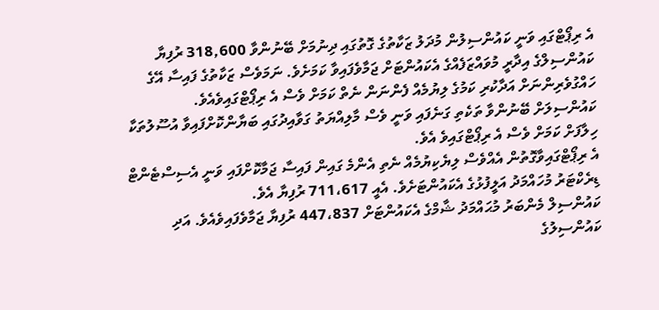އެ ރިޕޯޓްގައި ވަނީ ކައުންސިލުން މުދަލު ޒަކާތުގެ ގޮތުގައި ދިނުމަށް ބޭނުންވާ 318,600 ރުފިޔާ ކައުންސިލްގެ އިދާރީ މުވައްޒަފެއްގެ އެކައުންޓަށް ޖަމާވެފައިވާ ކަމަށެވެ. ނަމަވެސް ޒަކާތުގެ ފައިސާ އޭގެ ހައްގުވެރިންނަށް އަދާކުރި ކަމުގެ ލިޔުމެއް ފެންނަން ނެތް ކަމަށް ވެސް އެ ރިޕޯޓްގައިވެއެވެ.
ކައުންސިލަށް ބޭނުންވާ ތަކެތި ގަނެފައި ވަނީ ވެސް މާލިއްޔަތު ގަވާއިދުގައި ބަޔާންކޮށްފައިވާ އުސޫލުތަކާ ހިލާފަށް ކަމަށް ވެސް އެ ރިޕޯޓްގައިވެ އެވެ.
އެ ރިޕޯޓްގައިވާގޮތުން އެއްވެސް ލިޔެކިޔުމެއް ނެތި އެންމެ ގައިން ފައިސާ ޖަމާކޮށްފައި ވަނީ އެސިސްޓެންޓް ޑިރެކްޓަރު މުހައްމަދު އަލީފުޅުގެ އެކައުންޓަށެވެ. އެއީ 711،617 ރުފިޔާ އެވެ.
ކައުންސިލް މެންބަރު މުޙައްމަދު ޝާމްގެ އެކައުންޓަށް 447،837 ރުފިޔާ ޖަމާވެފައިވެއެވެ. އަދި ކައުންސިލުގެ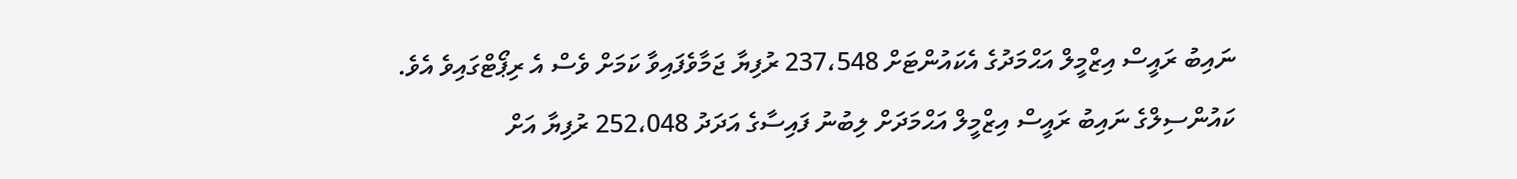ނައިބު ރައީސް އިޒްމީލް އަޙްމަދުގެ އެކައުންޓަށް 237،548 ރުފިޔާ ޖަމާވެފައިވާ ކަމަށް ވެސް އެ ރިޕޯޓްގައިވެ އެވެ.
ކައުންސިލްގެ ނައިބު ރައީސް އިޒްމީލް އަޙްމަދަށް ލިބުނު ފައިސާގެ އަދަދު 252،048 ރުފިޔާ އަށް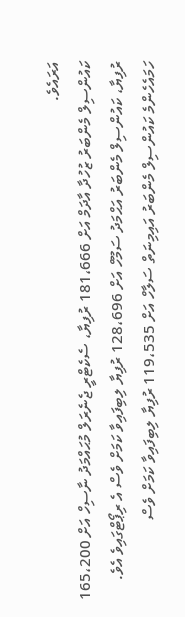އަރައެވެ.
ކައުންސިލް މެންބަރު ޒުހުދާ އާދަމް އަށް 181،666 ރުފިޔާ، ސެކެޓްރީ ޖެނެރަލް މުޙައްމަދު ނާސިހް އަށް 165،200 ރުފިޔާ، ކައުންސިލް މެންބަރު އަޙްމަދު ސަމޫހް އަށް 128،696 ރުފިޔާ ލިބިފައިވާ ކަމަށް ވެސް އެ ރިޕޯޓްގައިވެ އެވެ. ހަމައެހެންމެ ކައުންސިލް މެންބަރު އައިމިނަތް ސަލާހް އަށް 119،535 ރުފިޔާ ލިބިފައިވާ ކަމަށް ވެސް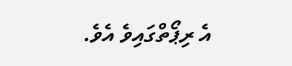އެ ރިޕޯތްގައިވެ އެވެ.